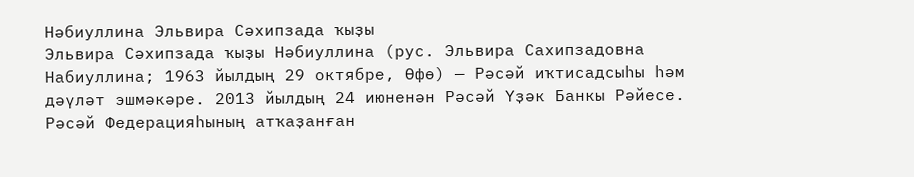Нәбиуллина Эльвира Сәхипзада ҡыҙы
Эльвира Сәхипзада ҡыҙы Нәбиуллина (рус. Эльвира Сахипзадовна Набиуллина; 1963 йылдың 29 октябре, Өфө) — Рәсәй иҡтисадсыһы һәм дәүләт эшмәкәре. 2013 йылдың 24 июненән Рәсәй Үҙәк Банкы Рәйесе. Рәсәй Федерацияһының атҡаҙанған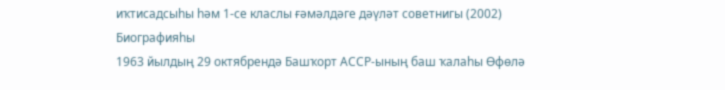иҡтисадсыһы һәм 1-се класлы ғәмәлдәге дәүләт советнигы (2002)
Биографияһы
1963 йылдың 29 октябрендә Башҡорт АССР-ының баш ҡалаһы Өфөлә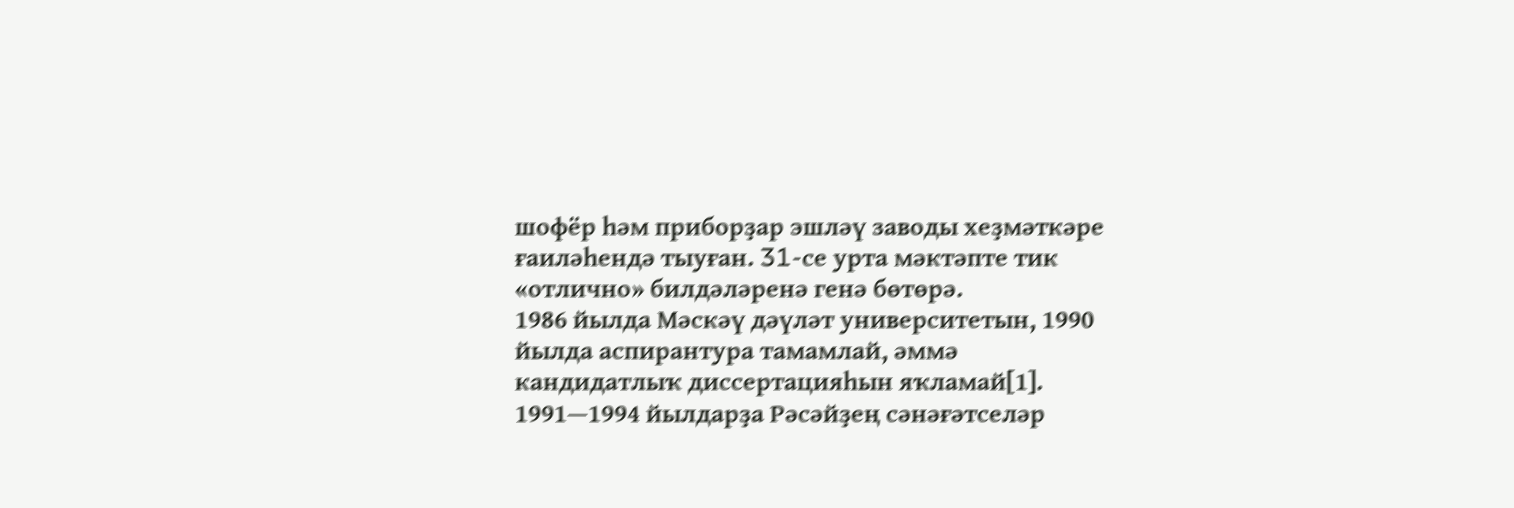шофёр һәм приборҙар эшләү заводы хеҙмәткәре ғаиләһендә тыуған. 31-cе урта мәктәпте тик «отлично» билдәләренә генә бөтөрә.
1986 йылда Мәскәү дәүләт университетын, 1990 йылда аспирантура тамамлай, әммә кандидатлыҡ диссертацияһын яҡламай[1].
1991—1994 йылдарҙа Рәсәйҙең сәнәғәтселәр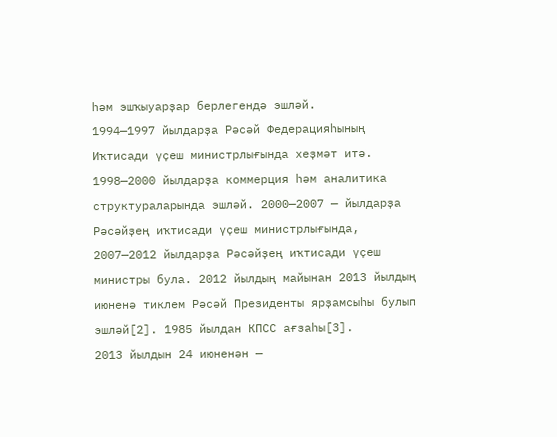һәм эшҡыуарҙар берлегендә эшләй.
1994—1997 йылдарҙа Рәсәй Федерацияһының Иҡтисади үҫеш министрлығында хеҙмәт итә. 1998—2000 йылдарҙа коммерция һәм аналитика структураларында эшләй. 2000—2007 — йылдарҙа Рәсәйҙең иҡтисади үҫеш министрлығында, 2007—2012 йылдарҙа Рәсәйҙең иҡтисади үҫеш министры була. 2012 йылдың майынан 2013 йылдың июненә тиклем Рәсәй Президенты ярҙамсыһы булып эшләй[2]. 1985 йылдан КПСС ағзаһы[3].
2013 йылдын 24 июненән —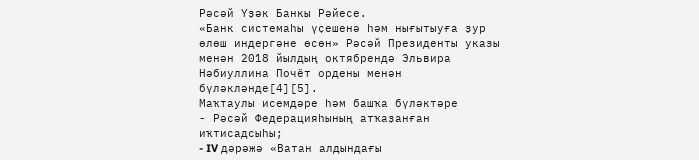Рәсәй Үҙәк Банкы Рәйесе.
«Банк системаһы үҫешенә һәм нығытыуға ҙур өлөш индергәне өсөн» Рәсәй Президенты указы менән 2018 йылдың октябрендә Эльвира Нәбиуллина Почёт ордены менән бүләкләнде[4][5].
Маҡтаулы исемдәре һәм башҡа бүләктәре
- Рәсәй Федерацияһының атҡаҙанған иҡтисадсыһы;
- IV дәрәжә «Ватан алдындағы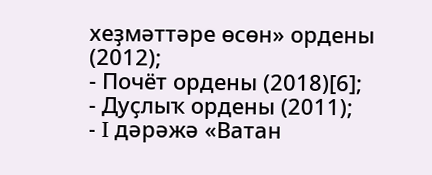хеҙмәттәре өсөн» ордены (2012);
- Почёт ордены (2018)[6];
- Дуҫлыҡ ордены (2011);
- I дәрәжә «Ватан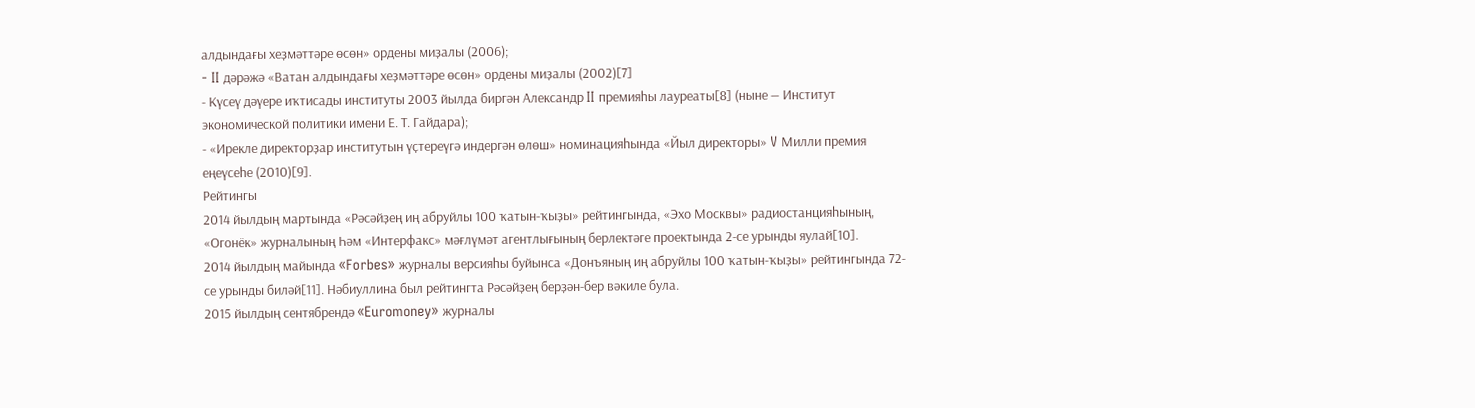алдындағы хеҙмәттәре өсөн» ордены миҙалы (2006);
- II дәрәжә «Ватан алдындағы хеҙмәттәре өсөн» ордены миҙалы (2002)[7]
- Күсеү дәүере иҡтисады институты 2003 йылда биргән Александр II премияһы лауреаты[8] (ныне — Институт экономической политики имени Е. Т. Гайдара);
- «Ирекле директорҙар институтын үҫтереүгә индергән өлөш» номинацияһында «Йыл директоры» V Милли премия еңеүсеһе (2010)[9].
Рейтингы
2014 йылдың мартында «Рәсәйҙең иң абруйлы 100 ҡатын-ҡыҙы» рейтингында, «Эхо Москвы» радиостанцияһының, «Огонёк» журналының Һәм «Интерфакс» мәғлүмәт агентлығының берлектәге проектында 2-се урынды яулай[10].
2014 йылдың майында «Forbes» журналы версияһы буйынса «Донъяның иң абруйлы 100 ҡатын-ҡыҙы» рейтингында 72-се урынды биләй[11]. Нәбиуллина был рейтингта Рәсәйҙең берҙән-бер вәкиле була.
2015 йылдың сентябрендә «Euromoney» журналы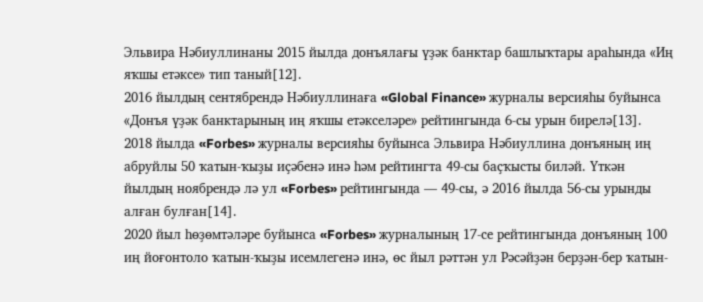Эльвира Нәбиуллинаны 2015 йылда донъялағы үҙәк банктар башлыҡтары араһында «Иң яҡшы етәксе» тип таный[12].
2016 йылдың сентябрендә Нәбиуллинаға «Global Finance» журналы версияһы буйынса «Донъя үҙәк банктарының иң яҡшы етәкселәре» рейтингында 6-сы урын бирелә[13].
2018 йылда «Forbes» журналы версияһы буйынса Эльвира Нәбиуллина донъяның иң абруйлы 50 ҡатын-ҡыҙы иҫәбенә инә һәм рейтингта 49-сы баҫҡысты биләй. Үткән йылдың ноябрендә лә ул «Forbes» рейтингында — 49-сы, ә 2016 йылда 56-сы урынды алған булған[14].
2020 йыл һөҙөмтәләре буйынса «Forbes» журналының 17-се рейтингында донъяның 100 иң йоғонтоло ҡатын-ҡыҙы исемлегенә инә, өс йыл рәттән ул Рәсәйҙән берҙән-бер ҡатын-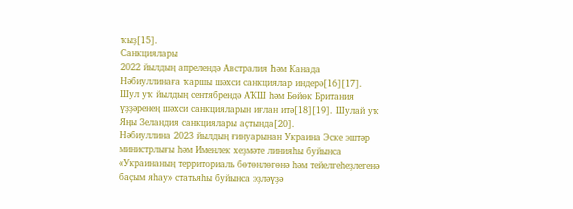ҡыҙ[15].
Санкциялары
2022 йылдың апрелендә Австралия Һәм Канада Нәбиуллинаға ҡаршы шәхси санкциялар индерә[16][17]. Шул уҡ йылдың сентябрендә АҠШ һәм Бөйөк Британия үҙҙәренең шәхси санкцияларын иғлан итә[18][19]. Шулай уҡ Яңы Зеландия санкциялары аҫтында[20].
Нәбиуллина 2023 йылдың ғинуарынан Украина Эске эштәр министрлығы һәм Именлек хеҙмәте линияһы буйынса «Украинаның территориаль бөтөнлөгөнә һәм тейелгеһеҙлегенә баҫым яһау» статьяһы буйынса эҙләүҙә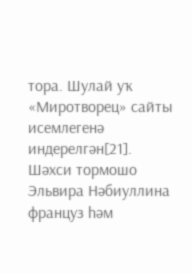тора. Шулай уҡ «Миротворец» сайты исемлегенә индерелгән[21].
Шәхси тормошо
Эльвира Нәбиуллина француз һәм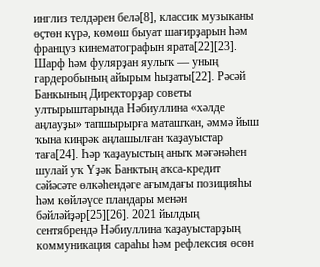инглиз телдәрен белә[8], классик музыканы өҫтөн күрә, көмөш быуат шағирҙарын һәм француз кинематографын ярата[22][23]. Шарф һәм фулярҙан яулыҡ — уның гардеробының айырым һыҙаты[22]. Рәсәй Банкының Директорҙар советы ултырыштарында Нәбиуллина «хәлде аңлауҙы» тапшырырға маташҡан, әммә йыш ҡына киңрәк аңлашылған ҡаҙауыстар таға[24]. Һәр ҡаҙауыстың аныҡ мәғәнәһен шулай уҡ Үҙәк Банктың аҡса-кредит сәйәсәте өлкәһендәге ағымдағы позицияһы һәм көйләүсе пландары менән бәйләйҙәр[25][26]. 2021 йылдың сентябрендә Нәбиуллина ҡаҙауыстарҙың коммуникация сараһы һәм рефлексия өсөн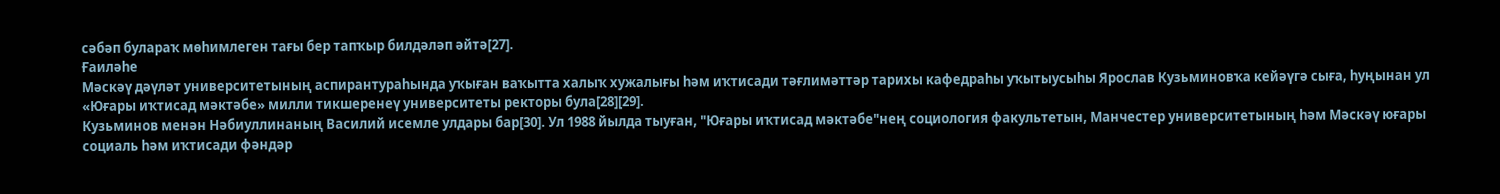сәбәп булараҡ мөһимлеген тағы бер тапҡыр билдәләп әйтә[27].
Ғаиләһе
Мәскәү дәүләт университетының аспирантураһында уҡыған ваҡытта халыҡ хужалығы һәм иҡтисади тәғлимәттәр тарихы кафедраһы уҡытыусыһы Ярослав Кузьминовҡа кейәүгә сыға, һуңынан ул «Юғары иҡтисад мәктәбе» милли тикшеренеү университеты ректоры була[28][29].
Кузьминов менән Нәбиуллинаның Василий исемле улдары бар[30]. Ул 1988 йылда тыуған, "Юғары иҡтисад мәктәбе"нең социология факультетын, Манчестер университетының һәм Мәскәү юғары социаль һәм иҡтисади фәндәр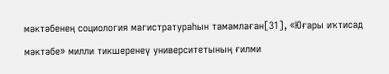мәктәбенең социология магистратураһын тамамлаған[31], «Юғары иҡтисад мәктәбе» милли тикшеренеү университетының ғилми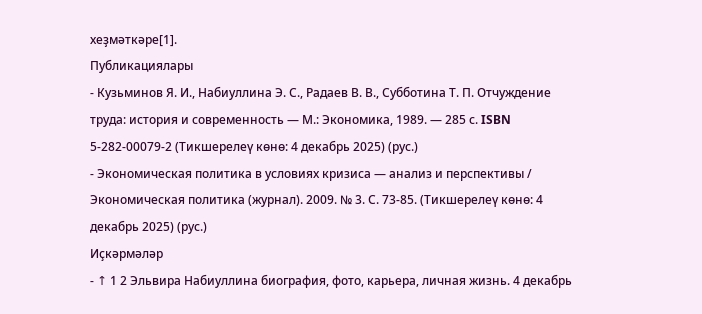хеҙмәткәре[1].
Публикациялары
- Кузьминов Я. И., Набиуллина Э. С., Радаев В. В., Субботина Т. П. Отчуждение труда: история и современность — М.: Экономика, 1989. — 285 с. ISBN 5-282-00079-2 (Тикшерелеү көнө: 4 декабрь 2025) (рус.)
- Экономическая политика в условиях кризиса — анализ и перспективы / Экономическая политика (журнал). 2009. № 3. С. 73-85. (Тикшерелеү көнө: 4 декабрь 2025) (рус.)
Иҫкәрмәләр
- ↑ 1 2 Эльвира Набиуллина биография, фото, карьера, личная жизнь. 4 декабрь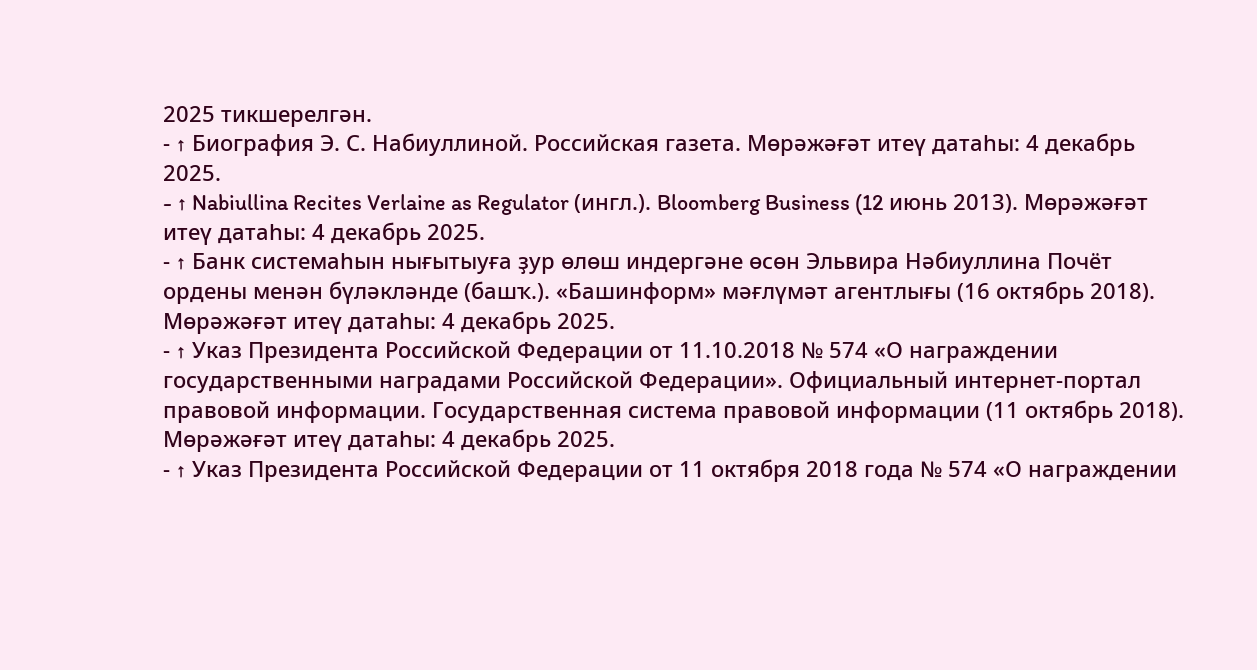2025 тикшерелгән.
- ↑ Биография Э. С. Набиуллиной. Российская газета. Мөрәжәғәт итеү датаһы: 4 декабрь 2025.
- ↑ Nabiullina Recites Verlaine as Regulator (ингл.). Bloomberg Business (12 июнь 2013). Мөрәжәғәт итеү датаһы: 4 декабрь 2025.
- ↑ Банк системаһын нығытыуға ҙур өлөш индергәне өсөн Эльвира Нәбиуллина Почёт ордены менән бүләкләнде (башҡ.). «Башинформ» мәғлүмәт агентлығы (16 октябрь 2018). Мөрәжәғәт итеү датаһы: 4 декабрь 2025.
- ↑ Указ Президента Российской Федерации от 11.10.2018 № 574 «О награждении государственными наградами Российской Федерации». Официальный интернет-портал правовой информации. Государственная система правовой информации (11 октябрь 2018). Мөрәжәғәт итеү датаһы: 4 декабрь 2025.
- ↑ Указ Президента Российской Федерации от 11 октября 2018 года № 574 «О награждении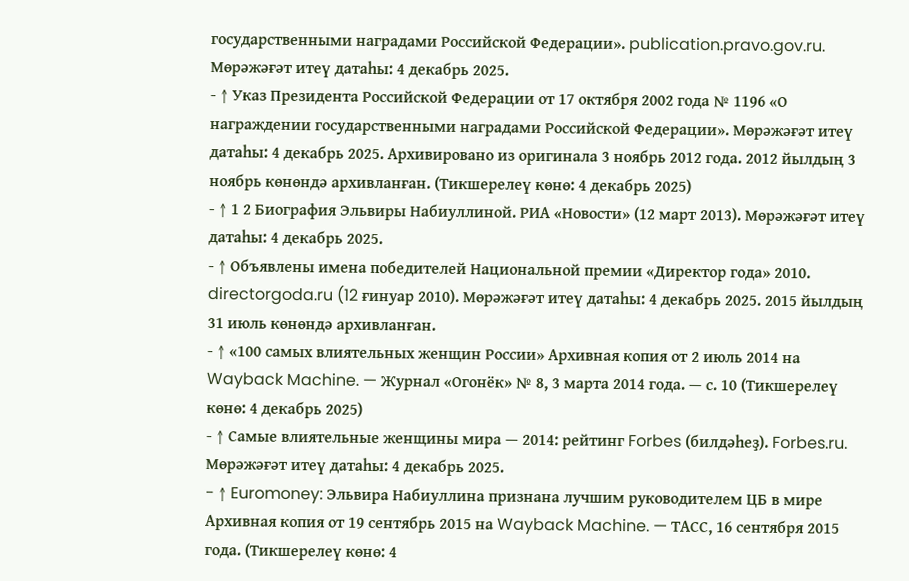государственными наградами Российской Федерации». publication.pravo.gov.ru. Мөрәжәғәт итеү датаһы: 4 декабрь 2025.
- ↑ Указ Президента Российской Федерации от 17 октября 2002 года № 1196 «О награждении государственными наградами Российской Федерации». Мөрәжәғәт итеү датаһы: 4 декабрь 2025. Архивировано из оригинала 3 ноябрь 2012 года. 2012 йылдың 3 ноябрь көнөндә архивланған. (Тикшерелеү көнө: 4 декабрь 2025)
- ↑ 1 2 Биография Эльвиры Набиуллиной. РИА «Новости» (12 март 2013). Мөрәжәғәт итеү датаһы: 4 декабрь 2025.
- ↑ Объявлены имена победителей Национальной премии «Директор года» 2010. directorgoda.ru (12 ғинуар 2010). Мөрәжәғәт итеү датаһы: 4 декабрь 2025. 2015 йылдың 31 июль көнөндә архивланған.
- ↑ «100 самых влиятельных женщин России» Архивная копия от 2 июль 2014 на Wayback Machine. — Журнал «Огонёк» № 8, 3 марта 2014 года. — с. 10 (Тикшерелеү көнө: 4 декабрь 2025)
- ↑ Самые влиятельные женщины мира — 2014: рейтинг Forbes (билдәһеҙ). Forbes.ru. Мөрәжәғәт итеү датаһы: 4 декабрь 2025.
- ↑ Euromoney: Эльвира Набиуллина признана лучшим руководителем ЦБ в мире Архивная копия от 19 сентябрь 2015 на Wayback Machine. — ТАСС, 16 сентября 2015 года. (Тикшерелеү көнө: 4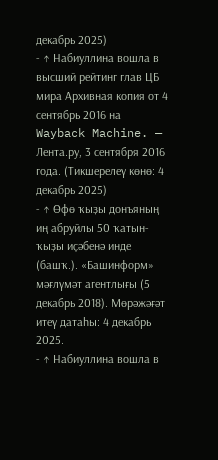декабрь 2025)
- ↑ Набиуллина вошла в высший рейтинг глав ЦБ мира Архивная копия от 4 сентябрь 2016 на Wayback Machine. — Лента.ру, 3 сентября 2016 года. (Тикшерелеү көнө: 4 декабрь 2025)
- ↑ Өфө ҡыҙы донъяның иң абруйлы 50 ҡатын-ҡыҙы иҫәбенә инде (башҡ.). «Башинформ» мәғлүмәт агентлығы (5 декабрь 2018). Мөрәжәғәт итеү датаһы: 4 декабрь 2025.
- ↑ Набиуллина вошла в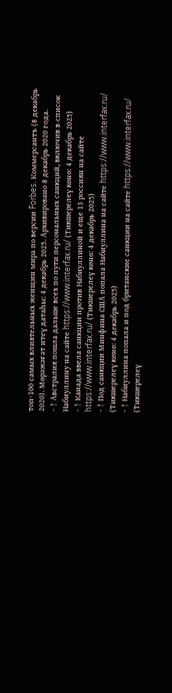топ-100 самых влиятельных женщин мира по версии Forbes. Коммерсантъ (8 декабрь 2020). Мөрәжәғәт итеү датаһы: 4 декабрь 2025. Архивировано 8 декабрь 2020 года.
- ↑ Австралия пошла дальше всех по пути персональных санкций, включив в список Набиуллину на сайте https://www.interfax.ru/ (Тикшерелеү көнө: 4 декабрь 2025)
- ↑ Канада ввела санкции против Набиуллиной и еще 13 россиян на сайте https://www.interfax.ru/ (Тикшерелеү көнө: 4 декабрь 2025)
- ↑ Под санкции Минфина США попала Набиуллина на сайте https://www.interfax.ru/ (Тикшерелеү көнө: 4 декабрь 2025)
- ↑ Набиуллина попала и под британские санкции на сайте https://www.interfax.ru/ (Тикшерелеү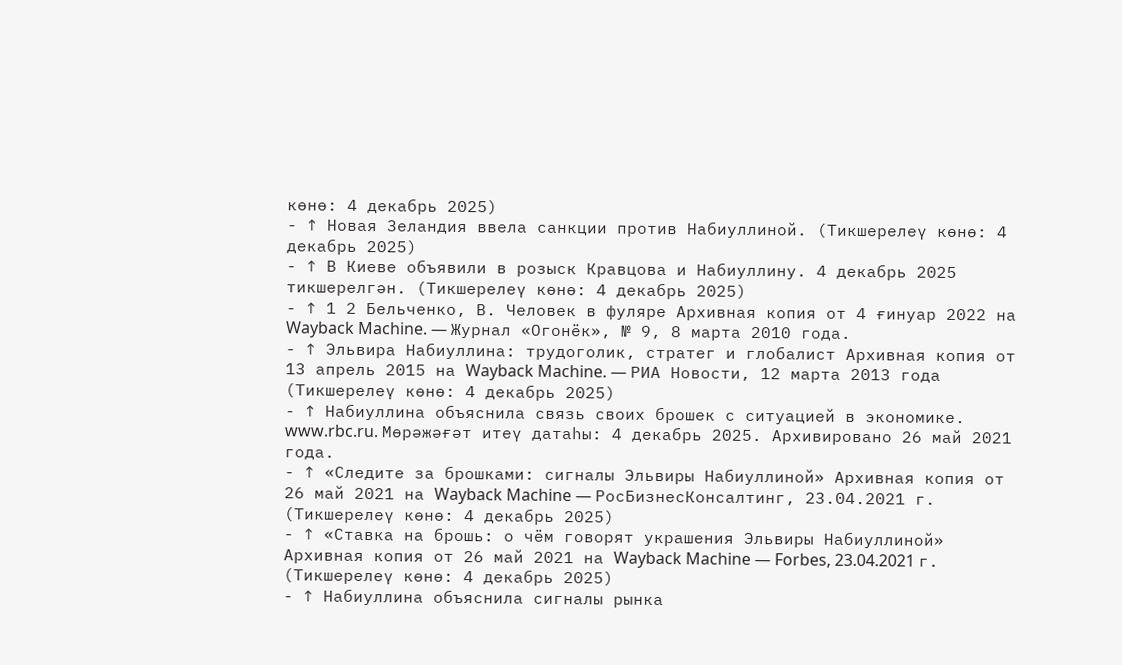көнө: 4 декабрь 2025)
- ↑ Новая Зеландия ввела санкции против Набиуллиной. (Тикшерелеү көнө: 4 декабрь 2025)
- ↑ В Киеве объявили в розыск Кравцова и Набиуллину. 4 декабрь 2025 тикшерелгән. (Тикшерелеү көнө: 4 декабрь 2025)
- ↑ 1 2 Бельченко, В. Человек в фуляре Архивная копия от 4 ғинуар 2022 на Wayback Machine. — Журнал «Огонёк», № 9, 8 марта 2010 года.
- ↑ Эльвира Набиуллина: трудоголик, стратег и глобалист Архивная копия от 13 апрель 2015 на Wayback Machine. — РИА Новости, 12 марта 2013 года (Тикшерелеү көнө: 4 декабрь 2025)
- ↑ Набиуллина объяснила связь своих брошек с ситуацией в экономике. www.rbc.ru. Мөрәжәғәт итеү датаһы: 4 декабрь 2025. Архивировано 26 май 2021 года.
- ↑ «Следите за брошками: сигналы Эльвиры Набиуллиной» Архивная копия от 26 май 2021 на Wayback Machine — РосБизнесКонсалтинг, 23.04.2021 г. (Тикшерелеү көнө: 4 декабрь 2025)
- ↑ «Ставка на брошь: о чём говорят украшения Эльвиры Набиуллиной» Архивная копия от 26 май 2021 на Wayback Machine — Forbes, 23.04.2021 г. (Тикшерелеү көнө: 4 декабрь 2025)
- ↑ Набиуллина объяснила сигналы рынка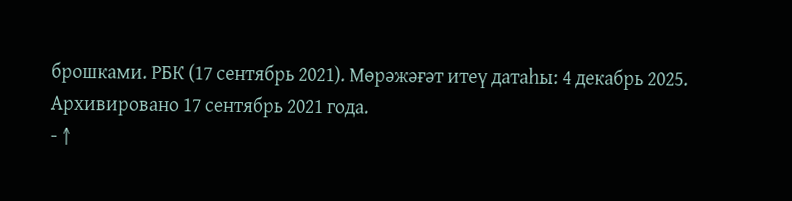брошками. РБК (17 сентябрь 2021). Мөрәжәғәт итеү датаһы: 4 декабрь 2025. Архивировано 17 сентябрь 2021 года.
- ↑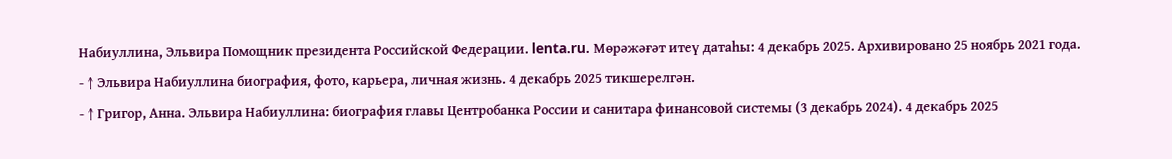Набиуллина, Эльвира Помощник президента Российской Федерации. lenta.ru. Мөрәжәғәт итеү датаһы: 4 декабрь 2025. Архивировано 25 ноябрь 2021 года.
- ↑ Эльвира Набиуллина биография, фото, карьера, личная жизнь. 4 декабрь 2025 тикшерелгән.
- ↑ Григор, Анна. Эльвира Набиуллина: биография главы Центробанка России и санитара финансовой системы (3 декабрь 2024). 4 декабрь 2025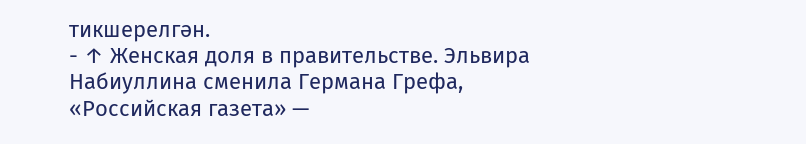тикшерелгән.
- ↑ Женская доля в правительстве. Эльвира Набиуллина сменила Германа Грефа, «Российская газета» —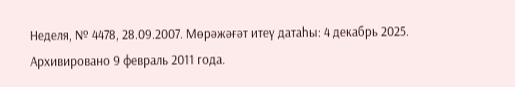Неделя, № 4478, 28.09.2007. Мөрәжәғәт итеү датаһы: 4 декабрь 2025. Архивировано 9 февраль 2011 года.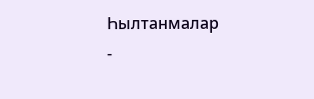Һылтанмалар
-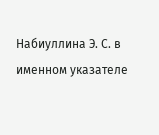Набиуллина Э. С. в именном указателе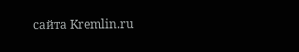сайта Kremlin.ru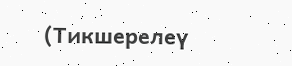(Тикшерелеү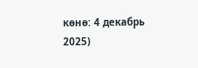көнө: 4 декабрь 2025)